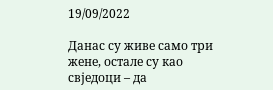19/09/2022

Данас су живе само три жене, остале су као свједоци – да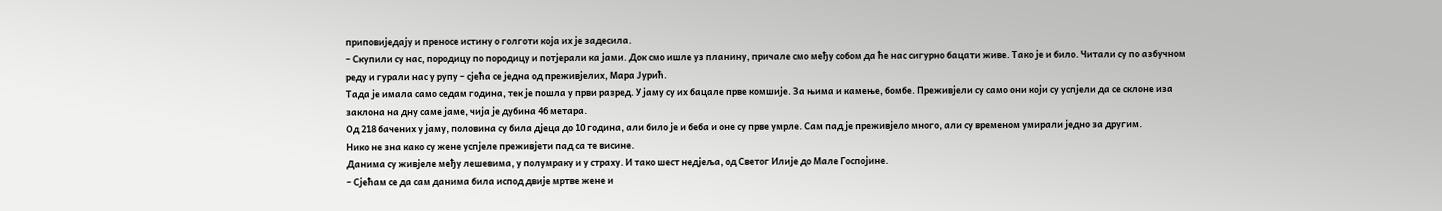приповиједају и преносе истину о голготи која их је задесила.
– Скупили су нас, породицу по породицу и потјерали ка јами. Док смо ишле уз планину, причале смо међу собом да ће нас сигурно бацати живе. Тако је и било. Читали су по азбучном реду и гурали нас у рупу – сјећа се једна од преживјелих, Мара Јурић.
Тада је имала само седам година, тек је пошла у први разред. У јаму су их бацале прве комшије. За њима и камење, бомбе. Преживјели су само они који су успјели да се склоне иза заклона на дну саме јаме, чија је дубина 46 метара.
Од 218 бачених у јаму, половина су била дјеца до 10 година, али било је и беба и оне су прве умрле. Сам пад је преживјело много, али су временом умирали једно за другим.
Нико не зна како су жене успјеле преживјети пад са те висине.
Данима су живјеле међу лешевима, у полумраку и у страху. И тако шест недјеља, од Светог Илије до Мале Госпојине.
– Сјећам се да сам данима била испод двије мртве жене и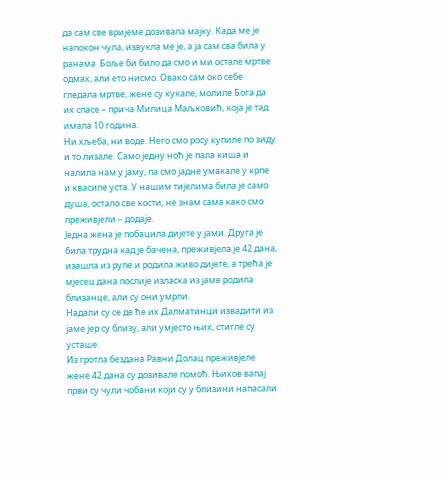да сам све вријеме дозивала мајку. Када ме је напокон чула, извукла ме је, а ја сам сва била у ранама. Боље би било да смо и ми остале мртве одмах, али ето нисмо. Овако сам око себе гледала мртве, жене су кукале, молиле Бога да их спасе – прича Милица Маљковић, која је тад имала 10 година.
Ни хљеба, ни воде. Него смо росу купиле по зиду и то лизале. Само једну ноћ је пала киша и налила нам у јаму, па смо јадне умакале у крпе и квасиле уста. У нашим тијелима била је само душа, остало све кости, не знам сама како смо преживјели – додаје.
Једна жена је побацила дијете у јами. Друга је била трудна кад је бачена, преживјела је 42 дана, изашла из рупе и родила живо дијете, а трећа је мјесец дана послије изласка из јаме родила близанце, али су они умрли.
Надали су се де ће их Далматинци извадити из јаме јер су близу, али умјесто њих, стигле су усташе.
Из гротла бездана Равни Долац преживјеле жене 42 дана су дозивале помоћ. Њихов вапај први су чули чобани који су у близини напасали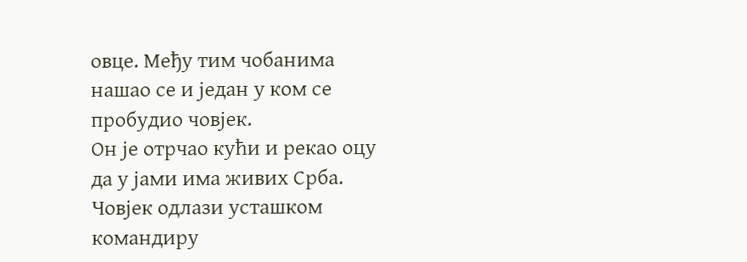овце. Међу тим чобанима нашао се и један у ком се пробудио човјек.
Он је отрчао кући и рекао оцу да у јами има живих Срба. Човјек одлази усташком командиру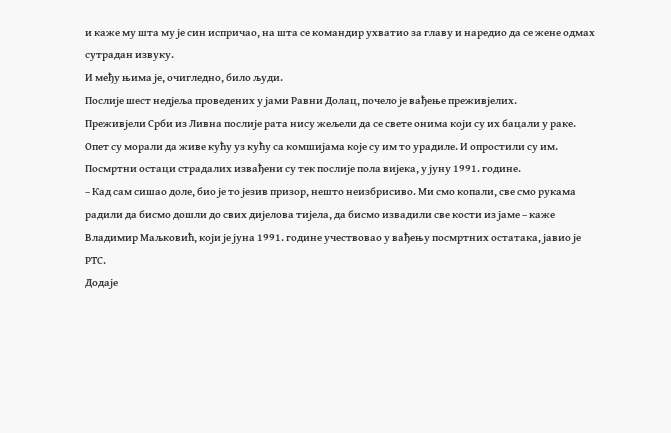и каже му шта му је син испричао, на шта се командир ухватио за главу и наредио да се жене одмах сутрадан извуку.
И међу њима је, очигледно, било људи.
Послије шест недјеља проведених у јами Равни Долац, почело је вађење преживјелих.
Преживјели Срби из Ливна послије рата нису жељели да се свете онима који су их бацали у раке. Опет су морали да живе кућу уз кућу са комшијама које су им то урадиле. И опростили су им.
Посмртни остаци страдалих извађени су тек послије пола вијека, у јуну 1991. године.
– Кад сам сишао доле, био је то језив призор, нешто неизбрисиво. Ми смо копали, све смо рукама радили да бисмо дошли до свих дијелова тијела, да бисмо извадили све кости из јаме – каже Владимир Маљковић, који је јуна 1991. године учествовао у вађењу посмртних остатака, јавио је РТС.
Додаје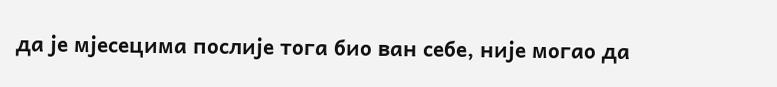да је мјесецима послије тога био ван себе, није могао да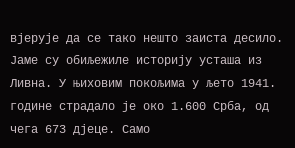вјерује да се тако нешто заиста десило.
Јаме су обиљежиле историју усташа из Ливна. У њиховим покољима у љето 1941. године страдало је око 1.600 Срба, од чега 673 дјеце. Само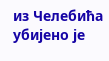из Челебића убијено је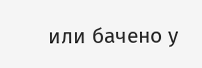или бачено у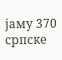јаму 370 српске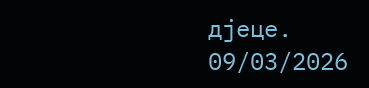дјеце.
09/03/2026